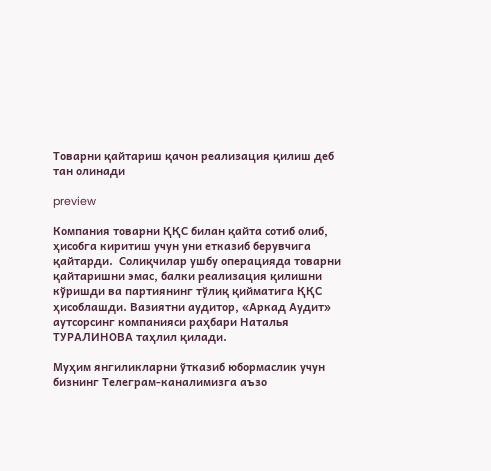Товарни қайтариш қачон реализация қилиш деб тан олинади

preview

Компания товарни ҚҚС билан қайта сотиб олиб, ҳисобга киритиш учун уни етказиб берувчига қайтарди.  Солиқчилар ушбу операцияда товарни қайтаришни эмас, балки реализация қилишни кўришди ва партиянинг тўлиқ қийматига ҚҚС ҳисоблашди. Вазиятни аудитор, «Аркад Аудит» аутсорсинг компанияси раҳбари Наталья ТУРАЛИНОВА таҳлил қилади.

Муҳим янгиликларни ўтказиб юбормаслик учун бизнинг Телеграм-каналимизга аъзо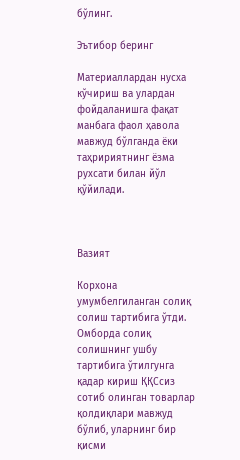бўлинг.

Эътибор беринг

Материаллардан нусха кўчириш ва улардан фойдаланишга фақат манбага фаол ҳавола мавжуд бўлганда ёки таҳририятнинг ёзма рухсати билан йўл қўйилади.



Вазият

Корхона умумбелгиланган солиқ солиш тартибига ўтди. Омборда солиқ солишнинг ушбу тартибига ўтилгунга қадар кириш ҚҚСсиз сотиб олинган товарлар қолдиқлари мавжуд бўлиб, уларнинг бир қисми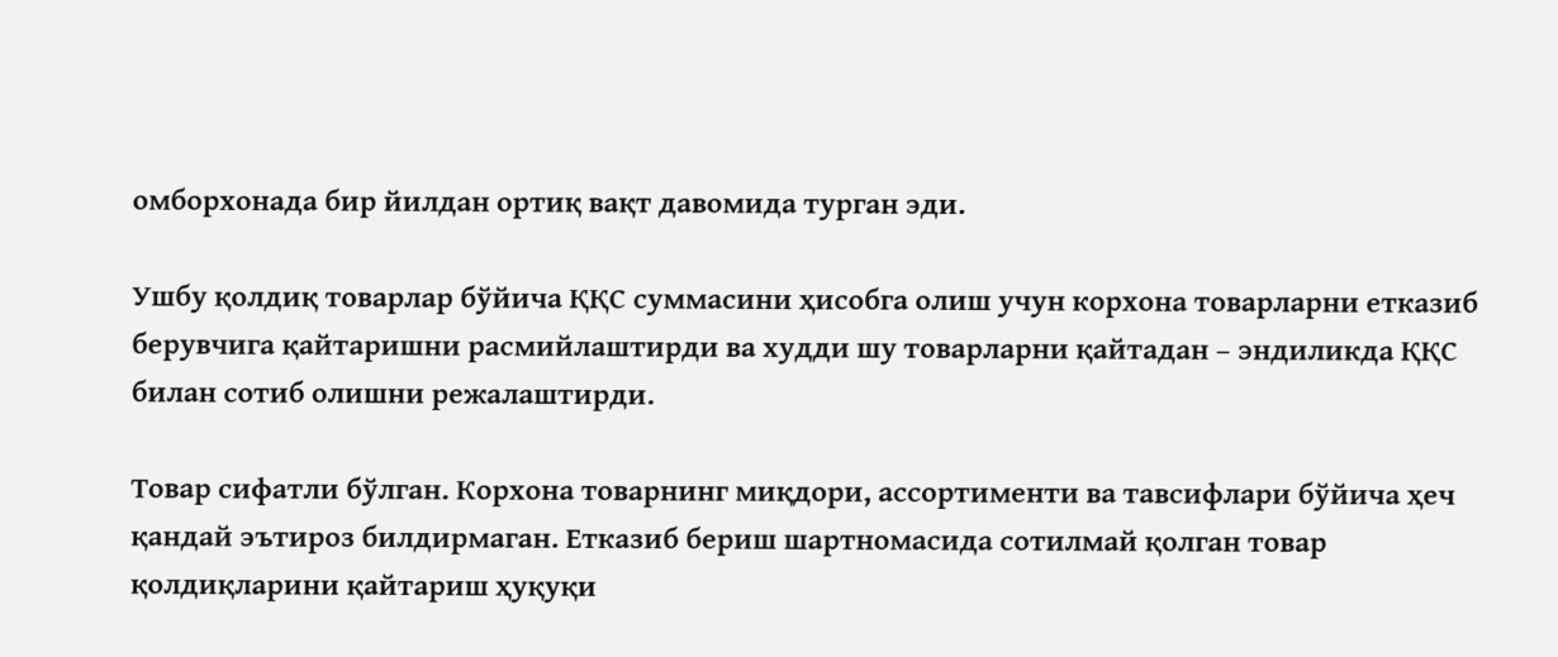омборхонада бир йилдан ортиқ вақт давомида турган эди.

Ушбу қолдиқ товарлар бўйича ҚҚС суммасини ҳисобга олиш учун корхона товарларни етказиб берувчига қайтаришни расмийлаштирди ва худди шу товарларни қайтадан – эндиликда ҚҚС билан сотиб олишни режалаштирди.

Товар сифатли бўлган. Корхона товарнинг миқдори, ассортименти ва тавсифлари бўйича ҳеч қандай эътироз билдирмаган. Етказиб бериш шартномасида сотилмай қолган товар қолдиқларини қайтариш ҳуқуқи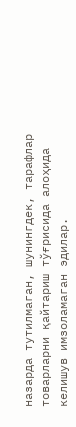назарда тутилмаган, шунингдек, тарафлар товарларни қайтариш тўғрисида алоҳида келишув имзоламаган эдилар.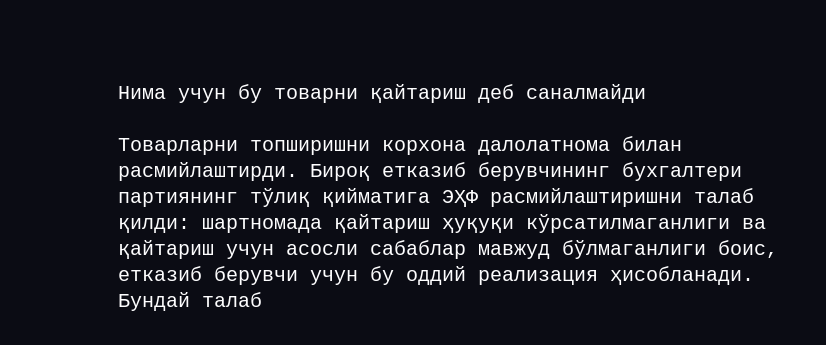Нима учун бу товарни қайтариш деб саналмайди

Товарларни топширишни корхона далолатнома билан расмийлаштирди. Бироқ етказиб берувчининг бухгалтери партиянинг тўлиқ қийматига ЭҲФ расмийлаштиришни талаб қилди: шартномада қайтариш ҳуқуқи кўрсатилмаганлиги ва қайтариш учун асосли сабаблар мавжуд бўлмаганлиги боис, етказиб берувчи учун бу оддий реализация ҳисобланади. Бундай талаб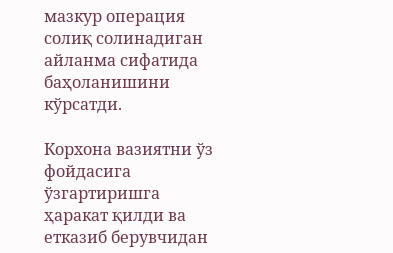мазкур операция солиқ солинадиган айланма сифатида баҳоланишини кўрсатди.

Корхона вазиятни ўз фойдасига ўзгартиришга ҳаракат қилди ва етказиб берувчидан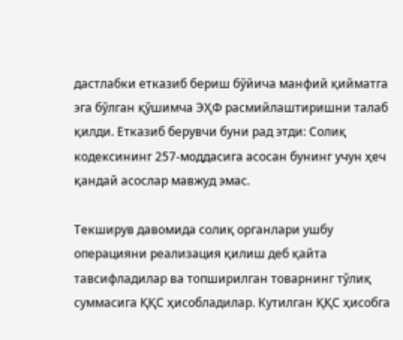дастлабки етказиб бериш бўйича манфий қийматга эга бўлган қўшимча ЭҲФ расмийлаштиришни талаб қилди. Етказиб берувчи буни рад этди: Солиқ кодексининг 257-моддасига асосан бунинг учун ҳеч қандай асослар мавжуд эмас.

Текширув давомида солиқ органлари ушбу операцияни реализация қилиш деб қайта тавсифладилар ва топширилган товарнинг тўлиқ суммасига ҚҚС ҳисобладилар. Кутилган ҚҚС ҳисобга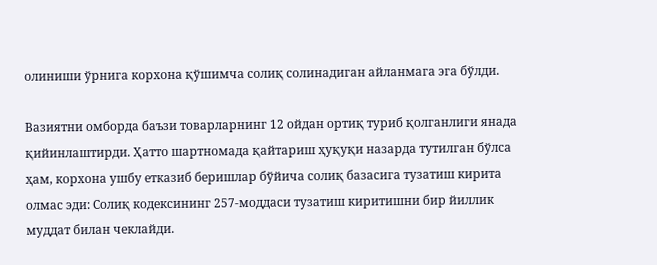олиниши ўрнига корхона қўшимча солиқ солинадиган айланмага эга бўлди.

Вазиятни омборда баъзи товарларнинг 12 ойдан ортиқ туриб қолганлиги янада қийинлаштирди. Ҳатто шартномада қайтариш ҳуқуқи назарда тутилган бўлса ҳам, корхона ушбу етказиб беришлар бўйича солиқ базасига тузатиш кирита олмас эди: Солиқ кодексининг 257-моддаси тузатиш киритишни бир йиллик муддат билан чеклайди.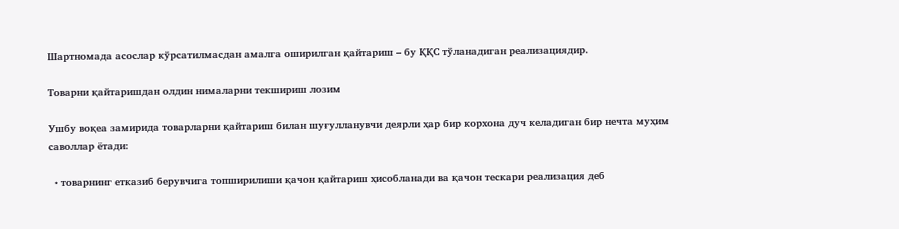Шартномада асослар кўрсатилмасдан амалга оширилган қайтариш – бу ҚҚС тўланадиган реализациядир.

Товарни қайтаришдан олдин нималарни текшириш лозим

Ушбу воқеа замирида товарларни қайтариш билан шуғулланувчи деярли ҳар бир корхона дуч келадиган бир нечта муҳим саволлар ётади:

  • товарнинг етказиб берувчига топширилиши қачон қайтариш ҳисобланади ва қачон тескари реализация деб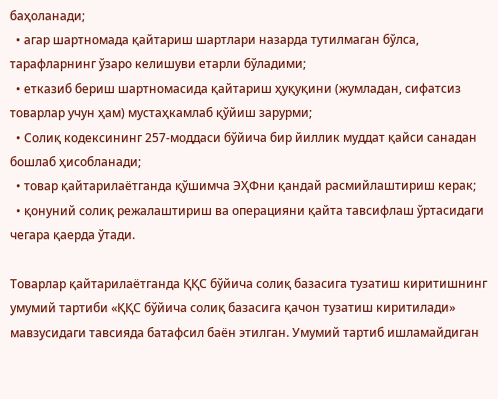баҳоланади;
  • агар шартномада қайтариш шартлари назарда тутилмаган бўлса, тарафларнинг ўзаро келишуви етарли бўладими;
  • етказиб бериш шартномасида қайтариш ҳуқуқини (жумладан, сифатсиз товарлар учун ҳам) мустаҳкамлаб қўйиш зарурми;
  • Солиқ кодексининг 257-моддаси бўйича бир йиллик муддат қайси санадан бошлаб ҳисобланади;
  • товар қайтарилаётганда қўшимча ЭҲФни қандай расмийлаштириш керак;
  • қонуний солиқ режалаштириш ва операцияни қайта тавсифлаш ўртасидаги чегара қаерда ўтади.

Товарлар қайтарилаётганда ҚҚС бўйича солиқ базасига тузатиш киритишнинг умумий тартиби «ҚҚС бўйича солиқ базасига қачон тузатиш киритилади» мавзусидаги тавсияда батафсил баён этилган. Умумий тартиб ишламайдиган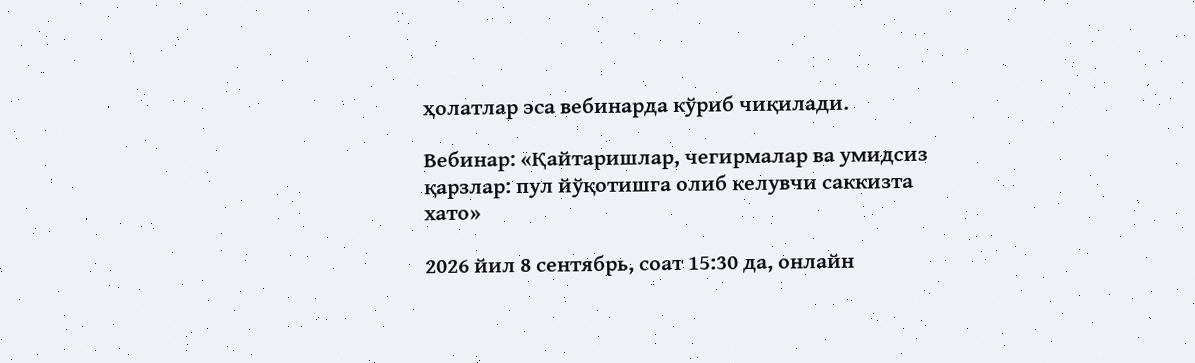ҳолатлар эса вебинарда кўриб чиқилади.

Вебинар: «Қайтаришлар, чегирмалар ва умидсиз қарзлар: пул йўқотишга олиб келувчи саккизта хато»

2026 йил 8 сентябрь, соат 15:30 да, онлайн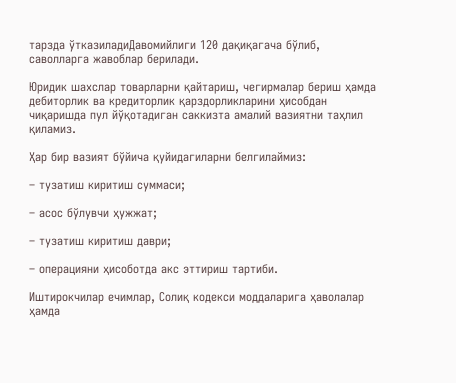тарзда ўтказиладиДавомийлиги 120 дақиқагача бўлиб, саволларга жавоблар берилади.

Юридик шахслар товарларни қайтариш, чегирмалар бериш ҳамда дебиторлик ва кредиторлик қарздорликларини ҳисобдан чиқаришда пул йўқотадиган саккизта амалий вазиятни таҳлил қиламиз.

Ҳар бир вазият бўйича қуйидагиларни белгилаймиз:

– тузатиш киритиш суммаси;

– асос бўлувчи ҳужжат;

– тузатиш киритиш даври;

– операцияни ҳисоботда акс эттириш тартиби.

Иштирокчилар ечимлар, Солиқ кодекси моддаларига ҳаволалар ҳамда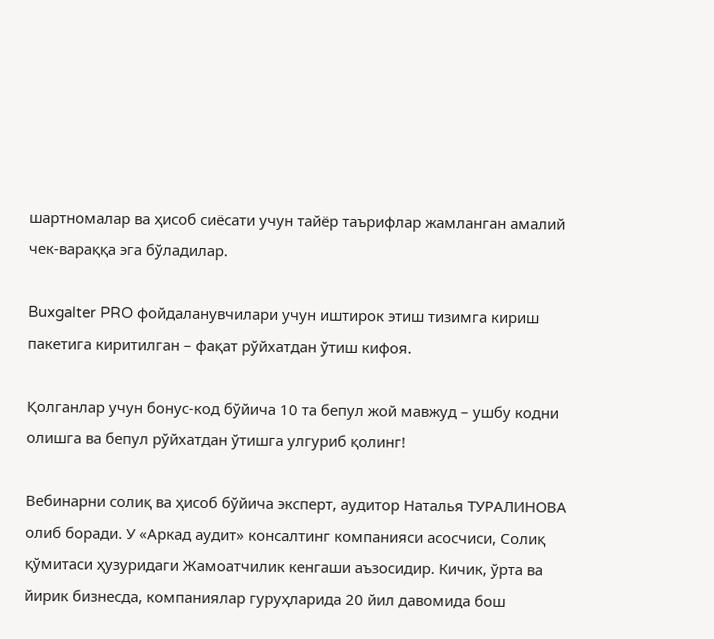шартномалар ва ҳисоб сиёсати учун тайёр таърифлар жамланган амалий чек-вараққа эга бўладилар.

Buxgalter PRO фойдаланувчилари учун иштирок этиш тизимга кириш пакетига киритилган – фақат рўйхатдан ўтиш кифоя.

Қолганлар учун бонус-код бўйича 10 та бепул жой мавжуд – ушбу кодни олишга ва бепул рўйхатдан ўтишга улгуриб қолинг!

Вебинарни солиқ ва ҳисоб бўйича эксперт, аудитор Наталья ТУРАЛИНОВА олиб боради. У «Аркад аудит» консалтинг компанияси асосчиси, Солиқ қўмитаси ҳузуридаги Жамоатчилик кенгаши аъзосидир. Кичик, ўрта ва йирик бизнесда, компаниялар гуруҳларида 20 йил давомида бош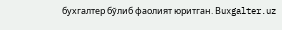бухгалтер бўлиб фаолият юритган. Вuxgalter.uz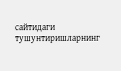сайтидаги тушунтиришларнинг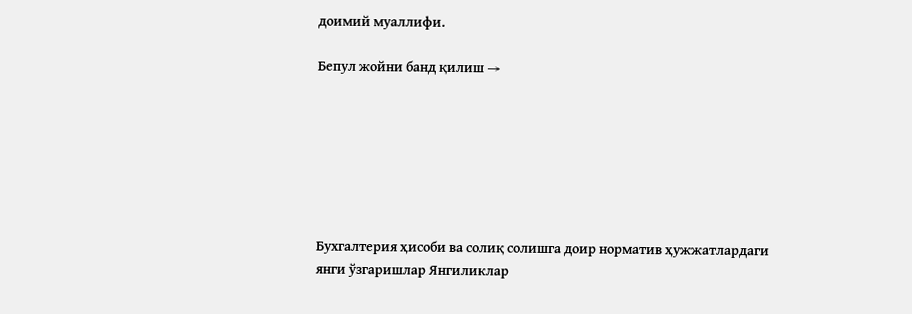доимий муаллифи.

Бепул жойни банд қилиш →







Бухгалтерия ҳисоби ва солиқ солишга доир норматив ҳужжатлардаги янги ўзгаришлар Янгиликлар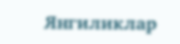Янгиликлар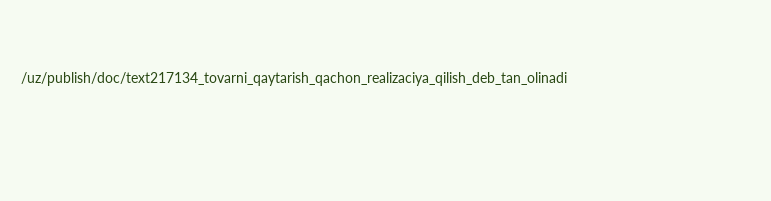/uz/publish/doc/text217134_tovarni_qaytarish_qachon_realizaciya_qilish_deb_tan_olinadi